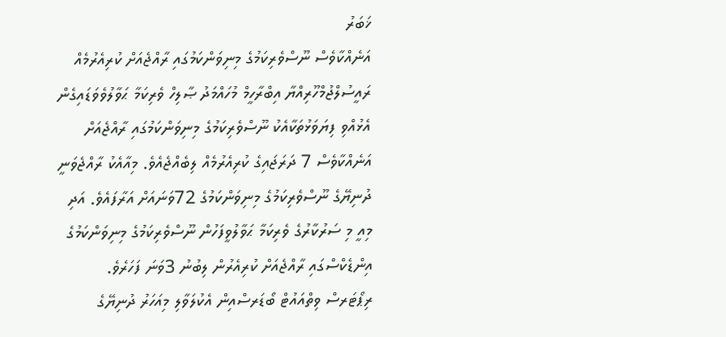ޚަބަރު
އަނެއްކާވެސް ނޫސްވެރިކަމުގެ މިނިވަންކަމުގައި ރާއްޖެއަށް ކުރިއެރުމެއް
ރައީސުލްޖުމްހޫރިއްޔާ އިބްރާހީމް މުހައްމަދު ޞާލިހް ވެރިކަމާ ޙަވާލުވެވަޑައިގެން އެޅުއްވި ފިޔަވަޅުތަކާއެކު ނޫސްވެރިކަމުގެ މިނިވަންކަމުގައި ރާއްޖެއަށް އަނެއްކާވެސް 7 ދަރަޖައިގެ ކުރިއެރުމެއް ލިބެއްޖެއެވެ. މިއާއެކު ރާއްޖެވަނީ ދުނިޔޭގެ ނޫސްވެރިކަމުގެ މިނިވަންކަމުގެ 72ވަނައަށް އަރާފައެވެ. އަދި މިއީ މި ސަރުކާރުގެ ވެރިކަމާ ޙަވާލުވީފަހުން ނޫސްވެރިކަމުގެ މިނިވަންކަމުގެ އިންޑެކްސްގައި ރާއްޖެއަށް ކުރިއެރުން ލިބުނު 3ވަނަ ފަހަރެވެ.
ރިޕޯޓަރސް ވިތްއައުޓް ބޯޑަރސްއިން އެކުލަވާލި މިއަހަރު ދުނިޔޭގެ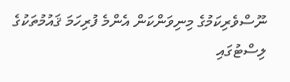ނޫސްވެރިކަމުގެ މިނިވަންކަން އެންމެ ފުރިހަމަ ޤައުމުތަކުގެ ލިސްޓުގައި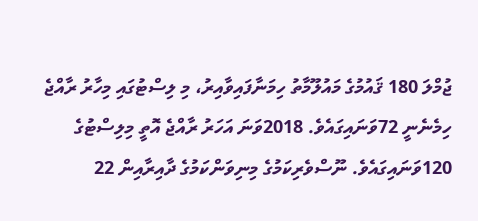ޖުމްލަ 180 ޤައުމުގެ މައުލޫމާތު ހިމަނާފައިވާއިރު، މި ލިސްޓުގައި މިހާރު ރާއްޖެ ހިމެނެނީ 72ވަނައިގައެވެ. 2018ވަނަ އަހަރު ރާއްޖެ އޮތީ މިލިސްޓުގެ 120ވަނައިގައެވެ. ނޫސްވެރިކަމުގެ މިނިވަންކަމުގެ ދާއިރާއިން 22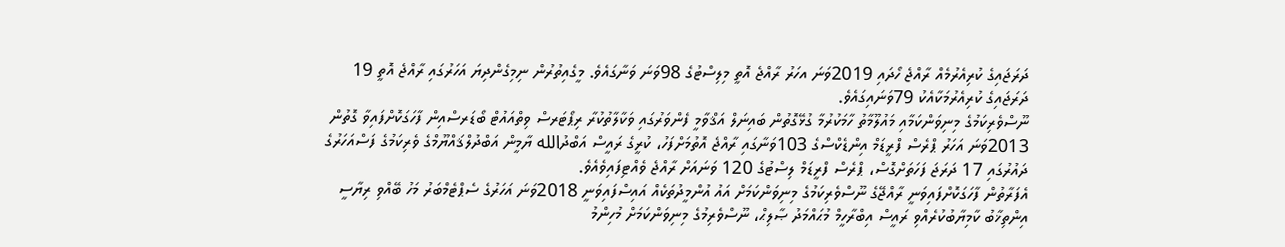ދަރަޖައިގެ ކުރިއެރުމެއް ރާއްޖެ ހޯދައި 2019ވަނަ އހަރު ރާއްޖެ އޮތީ މިލިސްޓުގެ 98ވަނަ ވަނާގައެވެ. މީގެއިތުރުން ނިމިގެންދިޔަ އަހަރުގައި ރާއްޖެ އޮތީ 19 ދަރަޖައިގެ ކުރިއެރުމަކާއެކު 79ވަނައިގައެވެ.
ނޫސްވެރިކަމުގެ މިނިވަންކަމާއި މައުލޫމާތު ހާމަކުރުމާ ގުޅޭގޮތުން ބައިނަލް އަޤްވާމީ ފެންވަރުގައި ވަކާލާތުކުރާ ރިޕޯޓަރސް ވިތްއައުޓް ބޯޑަރސްއިން ފާހަގަކޮށްފައިވާ ގޮތުން 2013ވަނަ އަހަރު ޕްރެސް ފްރީޑަމް އިންޑެކްސްގެ 103ވަނާގައި ރާއްޖެ އޮތުމަށްފަހު، ކުރީގެ ރައީސް އަބްދުالله ޔާމީން އަބްދުލްޤައްޔޫމްގެ ވެރިކަމުގެ ފަސްއަހަރުގެ ދައުރުގައި 17 ދަރަޖަ ފަހަތަށްގޮސް، ޕްރެސް ފްރީޑަމް ލިސްޓުގެ 120 ވަނައަށް ރާއްޖެ ވެއްޓިފައިވެއެވެ.
އެފަރާތުން ފާހަގަކޮށްފައިވަނީ ރާއްޖޭގެ ނޫސްވެރިކަމުގެ މިނިވަންކަމަށް އައު އުންމީދުތަކެއް އައިސްފައިވަނީ 2018ވަނަ އަހަރުގެ ސެޕްޓެމްބަރު މަހު ބޭއްވި ރިޔާސީ އިންތިޚާބު ކާމިޔާބުކުރެއްވި ރައީސް އިބްރާހީމް މުޙައްމަދު ޞާލިޙް، ނޫސްވެރިމުގެ މިނިވަންކަމަށް މުހިންމު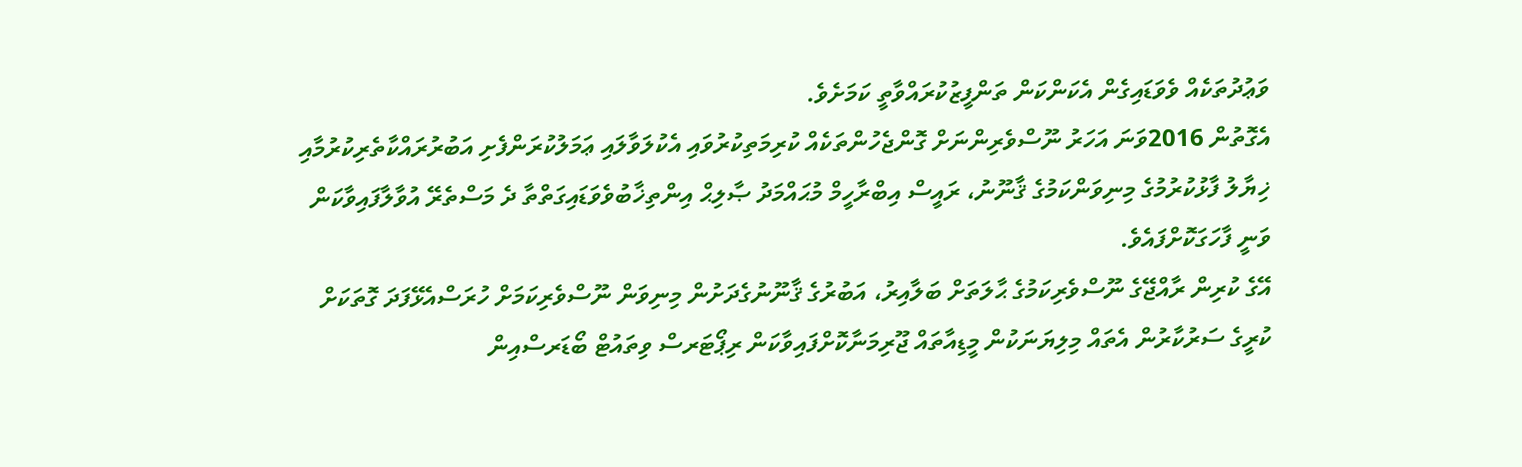ވަޢުދުތަކެއް ވެވަޑައިގެން އެކަންކަން ތަންފީޒުކުރައްވާތީ ކަމަށެވެ.
އެގޮތުން 2016ވަނަ އަހަރު ނޫސްވެރިންނަށް ގޮންޖެހުންތަކެއް ކުރިމަތިކުރުވައި އެކުލަވާލައި ޢަމަލުކުރަންފެށި އަބުރުރައްކާތެރިކުރުމާއި ޚިޔާލު ފާޅުކުރުމުގެ މިނިވަންކަމުގެ ޤާނޫނު، ރައީސް އިބްރާހީމް މުޙައްމަދު ޞާލިޙް އިންތިޚާބުވެވަޑައިގަތްތާ ދެ މަސްތެރޭ އުވާލާފައިވާކަން ވަނީ ފާހަގަކޮށްފައެވެ.
އޭގެ ކުރިން ރާއްޖޭގެ ނޫސްވެރިކަމުގެ ޙާލަތަށް ބަލާއިރު، އަބުރުގެ ޤާނޫނުގެދަށުން މިނިވަން ނޫސްވެރިކަމަށް ހުރަސްއެޅޭފަދަ ގޮތަކަށް ކުރީގެ ސަރުކާރުން އެތައް މިލިޔަނަކުން މީޑިއާތައް ޖޫރިމަނާކޮށްފައިވާކަން ރިޕޯޓަރސް ވިތައުޓް ބޯޑަރސްއިން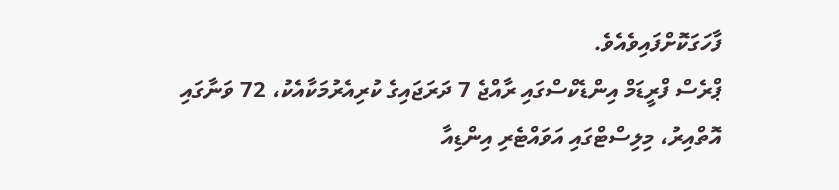ފާހަގަކޮށްފައިވެއެވެ.
ޕްރެސް ފްރީޑަމް އިންޑެކްސްގައި ރާއްޖެ 7 ދަރަޖައިގެ ކުރިއެރުމަކާއެކު، 72 ވަނާގައި އޮތްއިރު، މިލިސްޓްގައި އަވައްޓެރި އިންޑިއާ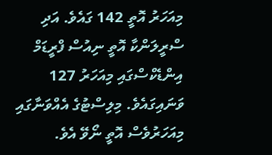މިއަހަރު އޮތީ 142 ގައެވެ. އަދި ސްރީލަންކާ އޮތީ ނިއުސް ފްރީޑަމް އިންޑެކްސްގައި މިއަހަރު 127 ވަނައިގައެވެ. މިލިސްޓުގެ އެއްވަނާގައި މިއަހަރުވެސް އޮތީ ނޯވޭ އެވެ.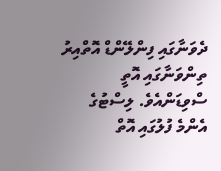ދެވަނާގައި ފިންލޭންޑް އޮތްއިރު ތިންވަނާގައި އޮތީ ސްވިޑަންއެވެ. ލިސްޓުގެ އެންމެ ފުލުގައި އޮތް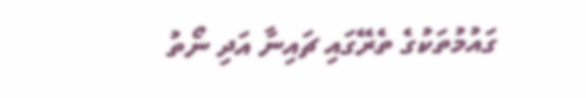ގައުމުތަކުގެ ތެރޭގައި ޗައިނާ އަދި ނޯތު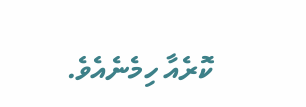ކޮރެއާ ހިމެނެއެވެ.